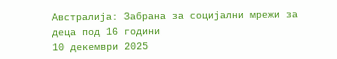Австралија: Забрана за социјални мрежи за деца под 16 години
10 декември 2025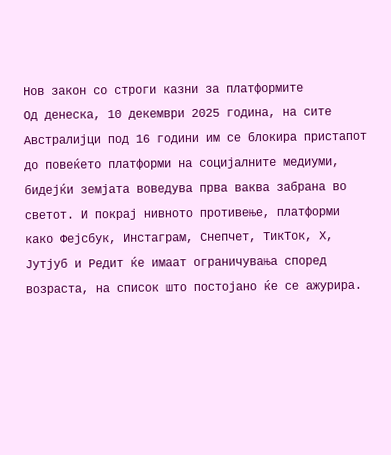Нов закон со строги казни за платформите
Од денеска, 10 декември 2025 година, на сите Австралијци под 16 години им се блокира пристапот до повеќето платформи на социјалните медиуми, бидејќи земјата воведува прва ваква забрана во светот. И покрај нивното противење, платформи како Фејсбук, Инстаграм, Снепчет, ТикТок, Х, Јутјуб и Редит ќе имаат ограничувања според возраста, на список што постојано ќе се ажурира.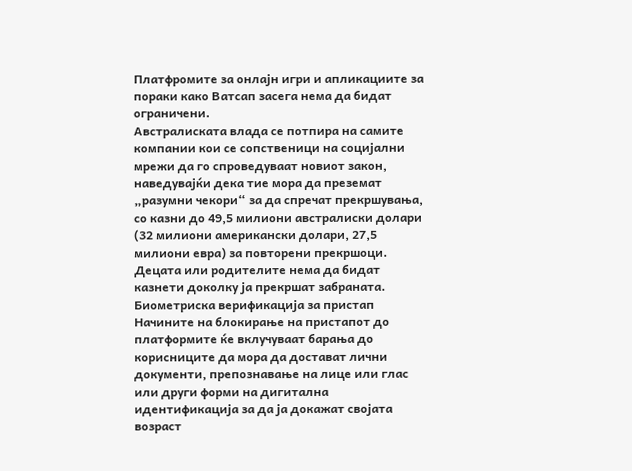Платфромите за онлајн игри и апликациите за пораки како Ватсап засега нема да бидат ограничени.
Австралиската влада се потпира на самите компании кои се сопственици на социјални мрежи да го спроведуваат новиот закон, наведувајќи дека тие мора да преземат „разумни чекори“ за да спречат прекршувања, со казни до 49,5 милиони австралиски долари (32 милиони американски долари, 27,5 милиони евра) за повторени прекршоци. Децата или родителите нема да бидат казнети доколку ја прекршат забраната.
Биометриска верификација за пристап
Начините на блокирање на пристапот до платформите ќе вклучуваат барања до корисниците да мора да достават лични документи, препознавање на лице или глас или други форми на дигитална идентификација за да ја докажат својата возраст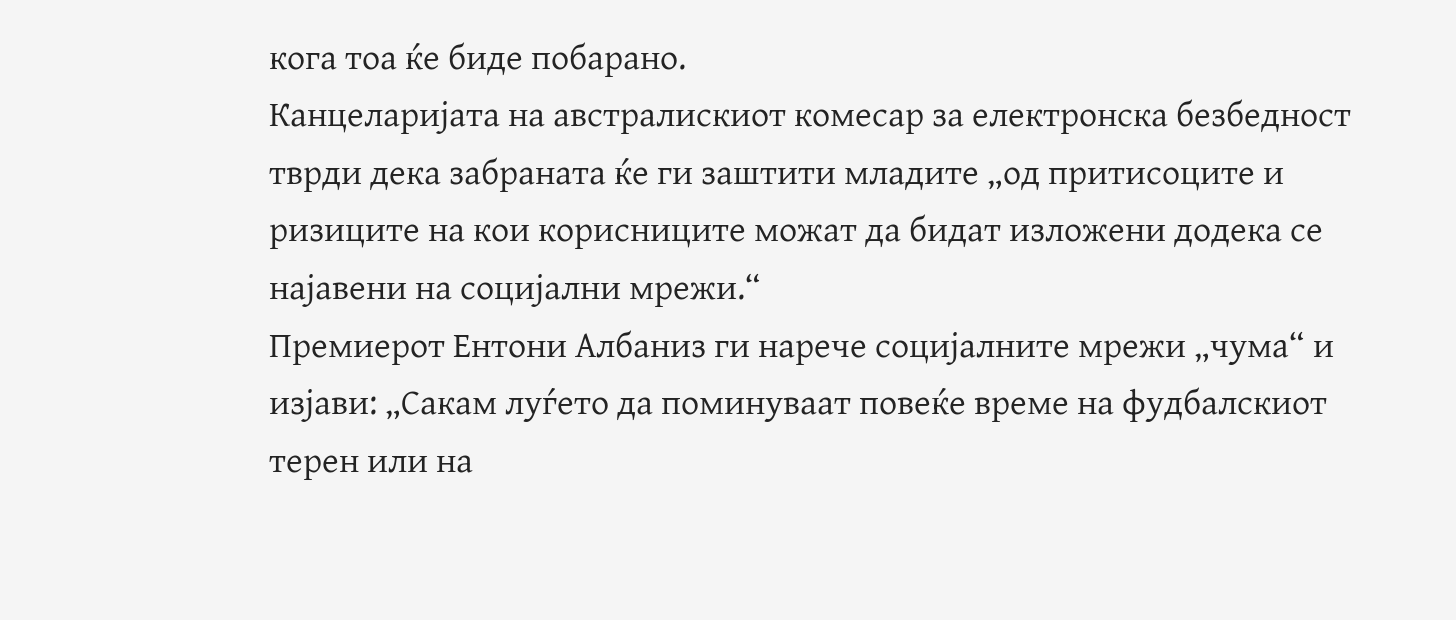кога тоа ќе биде побарано.
Канцеларијата на австралискиот комесар за електронска безбедност тврди дека забраната ќе ги заштити младите „од притисоците и ризиците на кои корисниците можат да бидат изложени додека се најавени на социјални мрежи.“
Премиерот Ентони Албаниз ги нарече социјалните мрежи „чумa“ и изјави: „Сакам луѓето да поминуваат повеќе време на фудбалскиот терен или на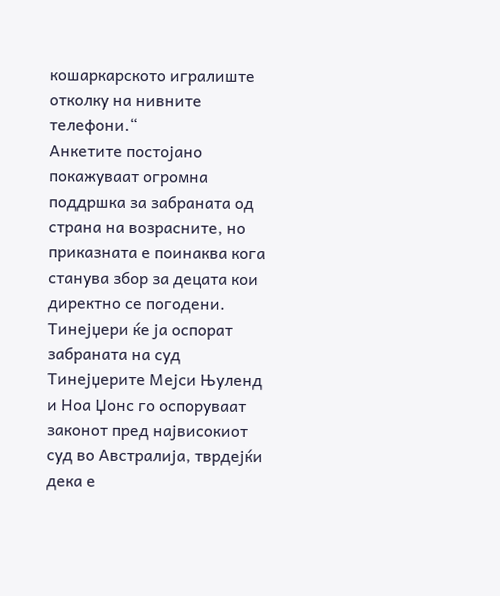кошаркарското игралиште отколку на нивните телефони.“
Анкетите постојано покажуваат огромна поддршка за забраната од страна на возрасните, но приказната е поинаква кога станува збор за децата кои директно се погодени.
Тинејџери ќе ја оспорат забраната на суд
Тинејџерите Мејси Њуленд и Ноа Џонс го оспоруваат законот пред највисокиот суд во Австралија, тврдејќи дека е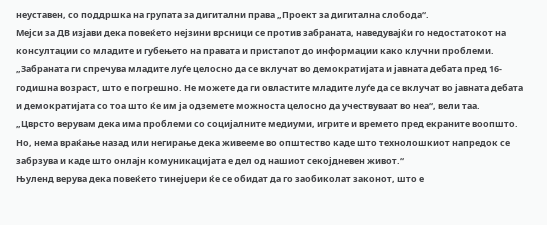неуставен, со поддршка на групата за дигитални права „Проект за дигитална слобода“.
Мејси за ДВ изјави дека повеќето нејзини врсници се против забраната, наведувајќи го недостатокот на консултации со младите и губењето на правата и пристапот до информации како клучни проблеми.
„Забраната ги спречува младите луѓе целосно да се вклучат во демократијата и јавната дебата пред 16-годишна возраст, што е погрешно. Не можете да ги овластите младите луѓе да се вклучат во јавната дебата и демократијата со тоа што ќе им ја одземете можноста целосно да учествуваат во неа“, вели таа.
„Цврсто верувам дека има проблеми со социјалните медиуми, игрите и времето пред екраните воопшто. Но, нема враќање назад или негирање дека живееме во општество каде што технолошкиот напредок се забрзува и каде што онлајн комуникацијата е дел од нашиот секојдневен живот.“
Њуленд верува дека повеќето тинејџери ќе се обидат да го заобиколат законот, што е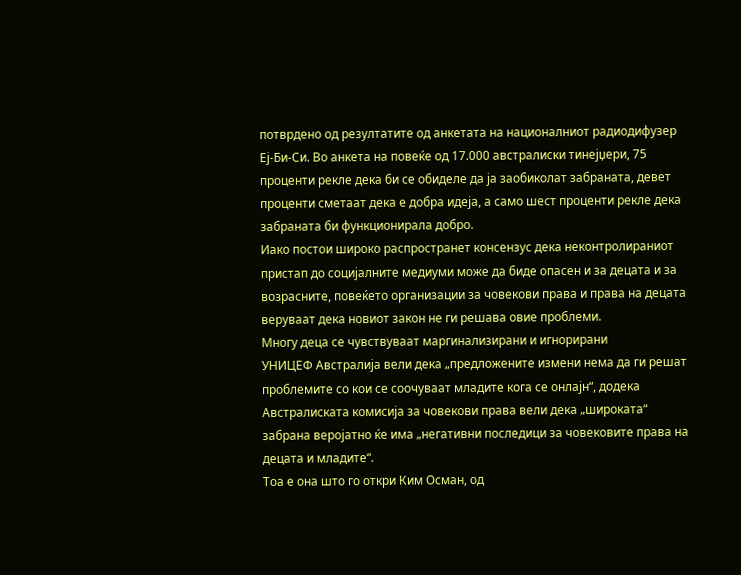потврдено од резултатите од анкетата на националниот радиодифузер Еј-Би-Си. Во анкета на повеќе од 17.000 австралиски тинејџери, 75 проценти рекле дека би се обиделе да ја заобиколат забраната, девет проценти сметаат дека е добра идеја, а само шест проценти рекле дека забраната би функционирала добро.
Иако постои широко распространет консензус дека неконтролираниот пристап до социјалните медиуми може да биде опасен и за децата и за возрасните, повеќето организации за човекови права и права на децата веруваат дека новиот закон не ги решава овие проблеми.
Многу деца се чувствуваат маргинализирани и игнорирани
УНИЦЕФ Австралија вели дека „предложените измени нема да ги решат проблемите со кои се соочуваат младите кога се онлајн“, додека Австралиската комисија за човекови права вели дека „широката“ забрана веројатно ќе има „негативни последици за човековите права на децата и младите“.
Тоа е она што го откри Ким Осман, од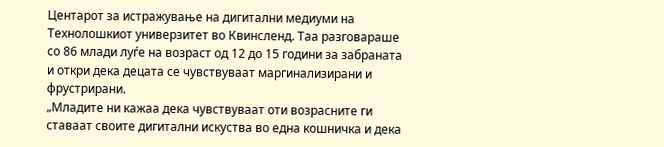Центарот за истражување на дигитални медиуми на Технолошкиот универзитет во Квинсленд. Таа разговараше со 86 млади луѓе на возраст од 12 до 15 години за забраната и откри дека децата се чувствуваат маргинализирани и фрустрирани.
„Младите ни кажаа дека чувствуваат оти возрасните ги ставаат своите дигитални искуства во една кошничка и дека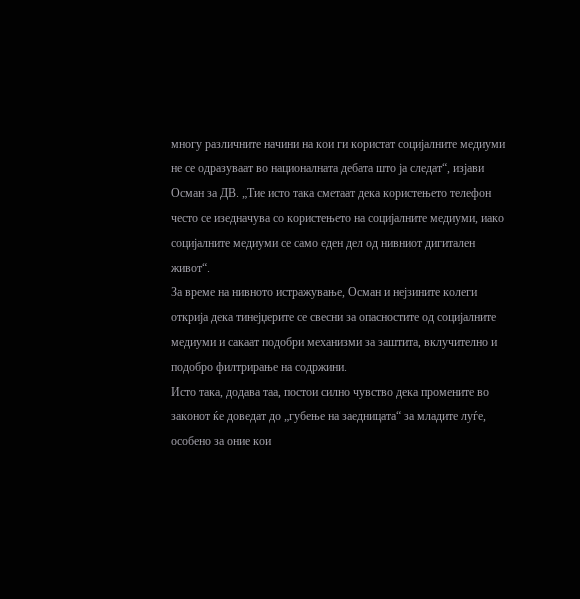многу различните начини на кои ги користат социјалните медиуми не се одразуваат во националната дебата што ја следат“, изјави Осман за ДВ. „Тие исто така сметаат дека користењето телефон често се изедначува со користењето на социјалните медиуми, иако социјалните медиуми се само еден дел од нивниот дигитален живот“.
За време на нивното истражување, Осман и нејзините колеги открија дека тинејџерите се свесни за опасностите од социјалните медиуми и сакаат подобри механизми за заштита, вклучително и подобро филтрирање на содржини.
Исто така, додава таа, постои силно чувство дека промените во законот ќе доведат до „губење на заедницата“ за младите луѓе, особено за оние кои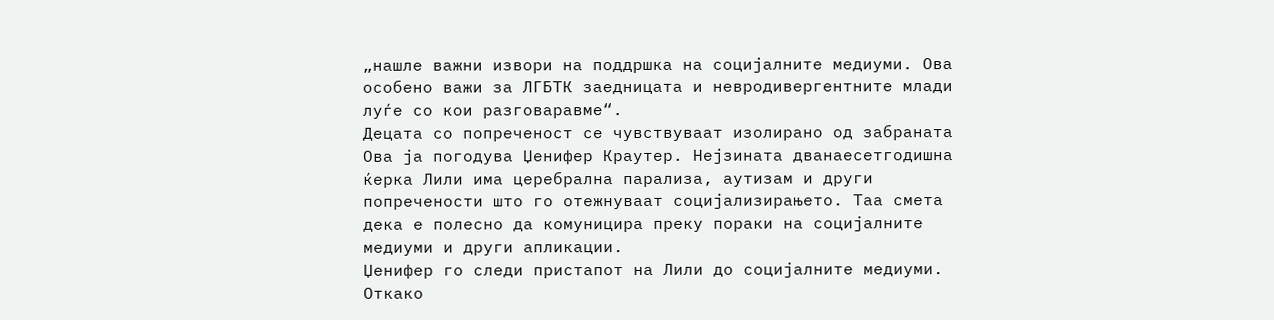„нашле важни извори на поддршка на социјалните медиуми. Ова особено важи за ЛГБТК заедницата и невродивергентните млади луѓе со кои разговаравме“.
Децата со попреченост се чувствуваат изолирано од забраната
Ова ја погодува Џенифер Краутер. Нејзината дванаесетгодишна ќерка Лили има церебрална парализа, аутизам и други попречености што го отежнуваат социјализирањето. Таа смета дека е полесно да комуницира преку пораки на социјалните медиуми и други апликации.
Џенифер го следи пристапот на Лили до социјалните медиуми. Откако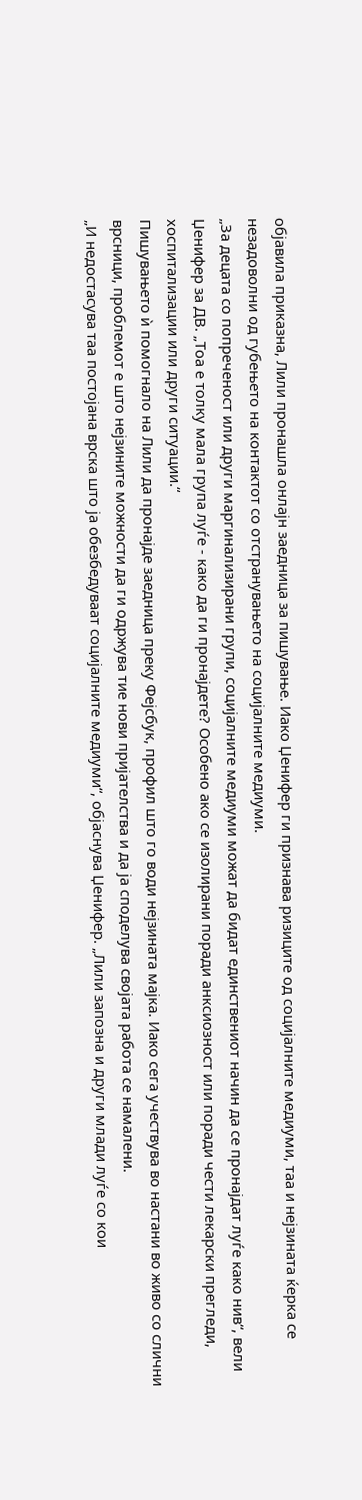објавила приказна, Лили пронашла онлајн заедница за пишување. Иако Џенифер ги признава ризиците од социјалните медиуми, таа и нејзината ќерка се незадоволни од губењето на контактот со отстранувањето на социјалните медиуми.
„За децата со попреченост или други маргинализирани групи, социјалните медиуми можат да бидат единствениот начин да се пронајдат луѓе како нив“, вели Џенифер за ДВ. „Тоа е толку мала група луѓе - како да ги пронајдете? Особено ако се изолирани поради анксиозност или поради чести лекарски прегледи, хоспитализации или други ситуации.“
Пишувањето ѝ помогнало на Лили да пронајде заедница преку Фејсбук, профил што го води нејзината мајка. Иако сега учествува во настани во живо со слични врсници, проблемот е што нејзините можности да ги одржува тие нови пријателства и да ја споделува својата работа се намалени.
„И недостасува таа постојана врска што ја обезбедуваат социјалните медиуми“, објаснува Џенифер. „Лили запозна и други млади луѓе со кои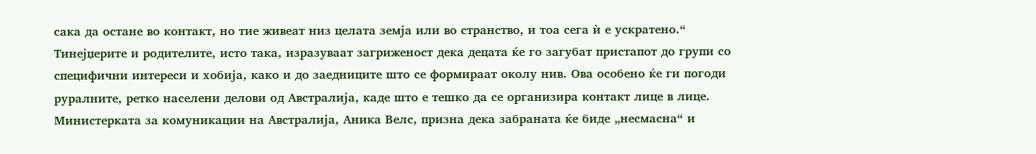сака да остане во контакт, но тие живеат низ целата земја или во странство, и тоа сега ѝ е ускратено.“
Тинејџерите и родителите, исто така, изразуваат загриженост дека децата ќе го загубат пристапот до групи со специфични интереси и хобија, како и до заедниците што се формираат околу нив. Ова особено ќе ги погоди руралните, ретко населени делови од Австралија, каде што е тешко да се организира контакт лице в лице.
Министерката за комуникации на Австралија, Аника Велс, призна дека забраната ќе биде „несмасна“ и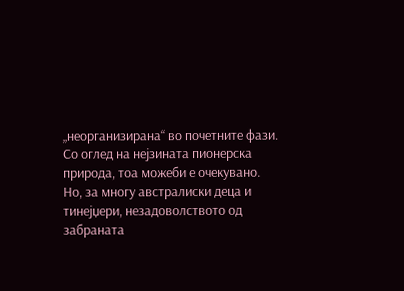„неорганизирана“ во почетните фази. Со оглед на нејзината пионерска природа, тоа можеби е очекувано. Но, за многу австралиски деца и тинејџери, незадоволството од забраната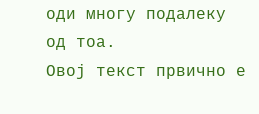оди многу подалеку од тоа.
Овој текст првично е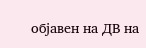објавен на ДВ на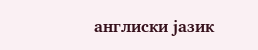англиски јазик